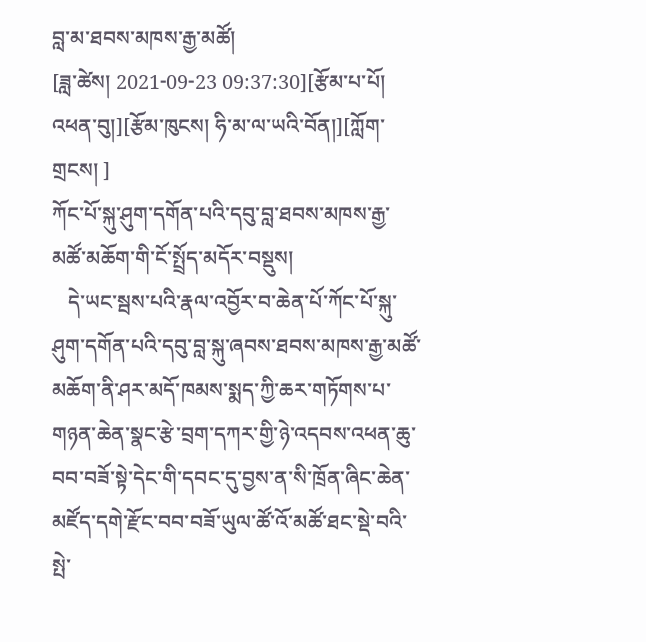བླ་མ་ཐབས་མཁས་རྒྱ་མཚོ།
[ཟླ་ཚེས། 2021-09-23 09:37:30][རྩོམ་པ་པོ། འཕན་བུ།][རྩོམ་ཁུངས། ཧི་མ་ལ་ཡའི་བོན།][ཀློག་གྲངས། ]
ཀོང་པོ་སྐུ་ཤུག་དགོན་པའི་དབུ་བླ་ཐབས་མཁས་རྒྱ་མཚོ་མཆོག་གི་ངོ་སྤྲོད་མདོར་བསྡུས།
   དེ་ཡང་སྦས་པའི་རྣལ་འབྱོར་བ་ཆེན་པོ་ཀོང་པོ་སྐུ་ཤུག་དགོན་པའི་དབུ་བླ་སྐུ་ཞབས་ཐབས་མཁས་རྒྱ་མཚོ་མཆོག་ནི་ཤར་མདོ་ཁམས་སྨད་ཀྱི་ཆར་གཏོགས་པ་གཉན་ཆེན་སྣང་རྩེ་བྲག་དཀར་གྱི་ཉེ་འདབས་འཕན་ཆུ་བབ་བཟོ་སྟེ་དེང་གི་དབང་དུ་བྱས་ན་སི་ཁྲོན་ཞིང་ཆེན་མཛོད་དགེ་རྫོང་བབ་བཟོ་ཡུལ་ཚོ་འོ་མཚོ་ཐང་སྡེ་བའི་སྤེ་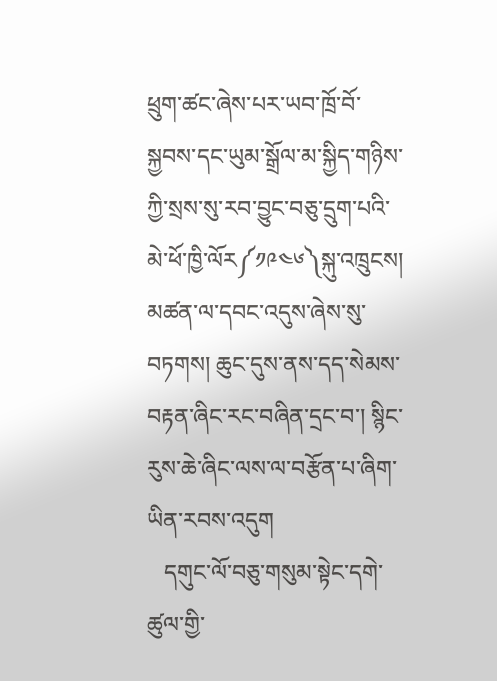ཕྲུག་ཚང་ཞེས་པར་ཡབ་ཁྲོ་བོ་སྐྱབས་དང་ཡུམ་སྒྲོལ་མ་སྐྱིད་གཉིས་ཀྱི་སྲས་སུ་རབ་བྱུང་བཅུ་དྲུག་པའི་མེ་ཕོ་ཁྱི་ལོར༼༡༩༤༦༽སྐུ་འཁྲུངས། མཚན་ལ་དབང་འདུས་ཞེས་སུ་བཏགས། ཆུང་དུས་ནས་དད་སེམས་བརྟན་ཞིང་རང་བཞིན་དྲང་བ་། སྙིང་རུས་ཆེ་ཞིང་ལས་ལ་བརྩོན་པ་ཞིག་ཡིན་རབས་འདུག
   དགུང་ལོ་བཅུ་གསུམ་སྟེང་དགེ་ཚུལ་གྱི་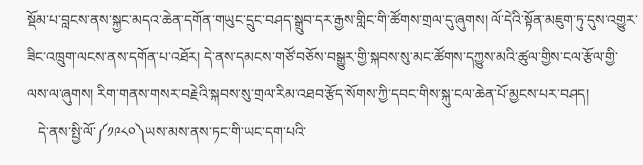སྡོམ་པ་བླངས་ནས་སྐྱང་མདའ་ཆེན་དགོན་གཡུང་དྲུང་བཤད་སྒྲུབ་དར་རྒྱས་གླིང་གི་ཚོགས་གྲལ་དུ་ཞུགས། ལོ་དེའི་སྟོན་མཇུག་ཏུ་དུས་འགྱུར་ཟིང་འཁྲུག་ལངས་ནས་དགོན་པ་འཐོར། དེ་ནས་དམངས་གཙོ་བཅོས་བསྒྱུར་གྱི་སྐབས་སུ་མང་ཚོགས་དཀྱུས་མའི་ཚུལ་གྱིས་ངལ་རྩོལ་གྱི་ལས་ལ་ཞུགས། རིག་གནས་གསར་བརྗེའི་སྐབས་སུ་གྲལ་རིམ་འཐབ་རྩོད་སོགས་ཀྱི་དབང་གིས་སྐུ་ངལ་ཆེན་པོ་མྱངས་པར་བཤད།
   དེ་ནས་སྤྱི་ལོ་༼༡༩༨༠༽ཡས་མས་ནས་ཏང་གི་ཡང་དག་པའི་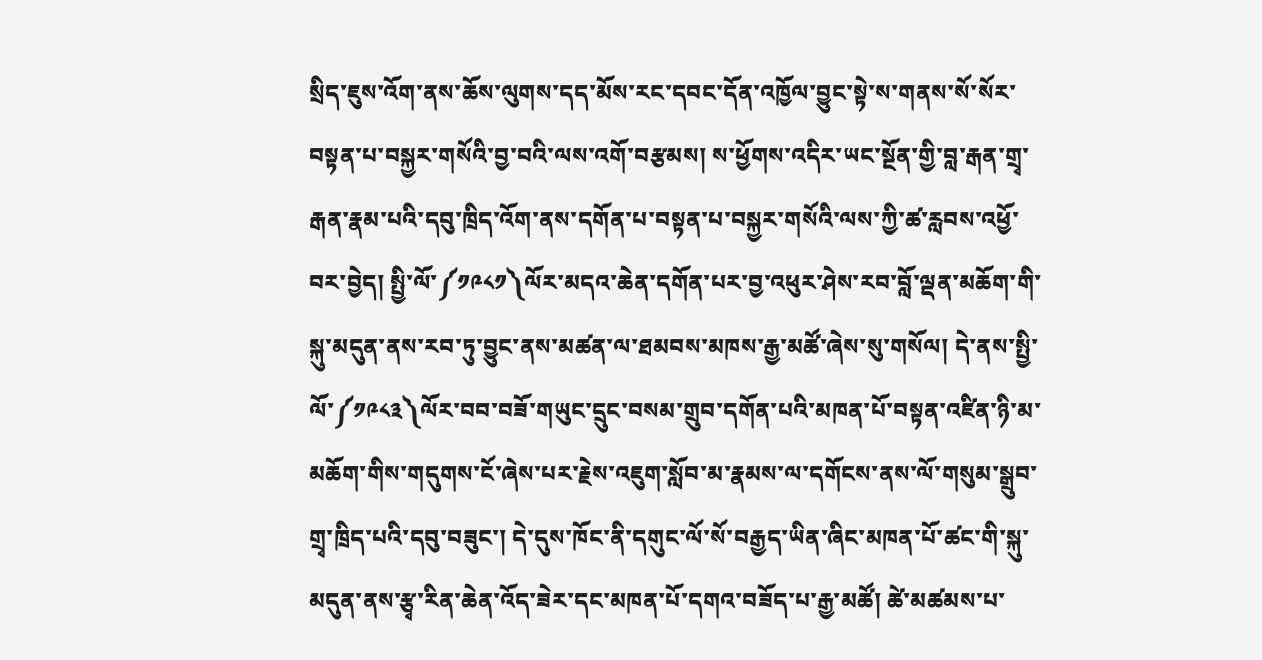སྲིད་ཇུས་འོག་ནས་ཆོས་ལུགས་དད་མོས་རང་དབང་དོན་འཁྱོལ་བྱུང་སྟེ་ས་གནས་སོ་སོར་བསྟན་པ་བསྐྱར་གསོའི་བྱ་བའི་ལས་འགོ་བརྩམས། ས་ཕྱོགས་འདིར་ཡང་སྔོན་གྱི་བླ་རྒན་གྲྭ་རྒན་རྣམ་པའི་དབུ་ཁྲིད་འོག་ནས་དགོན་པ་བསྟན་པ་བསྐྱར་གསོའི་ལས་ཀྱི་ཚ་རླབས་འཕྱོ་བར་བྱེད། སྤྱི་ལོ་༼༡༩༨༡༽ལོར་མདའ་ཆེན་དགོན་པར་བྱ་འཕུར་ཤེས་རབ་བློ་ལྡན་མཆོག་གི་སྐུ་མདུན་ནས་རབ་ཏུ་བྱུང་ནས་མཚན་ལ་ཐམབས་མཁས་རྒྱ་མཚོ་ཞེས་སུ་གསོལ། དེ་ནས་སྤྱི་ལོ་༼༡༩༨༣༽ལོར་བབ་བཟོ་གཡུང་དྲུང་བསམ་གྲུབ་དགོན་པའི་མཁན་པོ་བསྟན་འཛིན་ཉི་མ་མཆོག་གིས་གདུགས་ངོ་ཞེས་པར་རྗེས་འཇུག་སློབ་མ་རྣམས་ལ་དགོངས་ནས་ལོ་གསུམ་སྒྲུབ་གྲྭ་ཁྲིད་པའི་དབུ་བཟུང་། དེ་དུས་ཁོང་ནི་དགུང་ལོ་སོ་བརྒྱད་ཡིན་ཞིང་མཁན་པོ་ཚང་གི་སྐུ་མདུན་ནས་རྩྭ་རིན་ཆེན་འོད་ཟེར་དང་མཁན་པོ་དགའ་བཟོད་པ་རྒྱ་མཚོ། ཚེ་མཚམས་པ་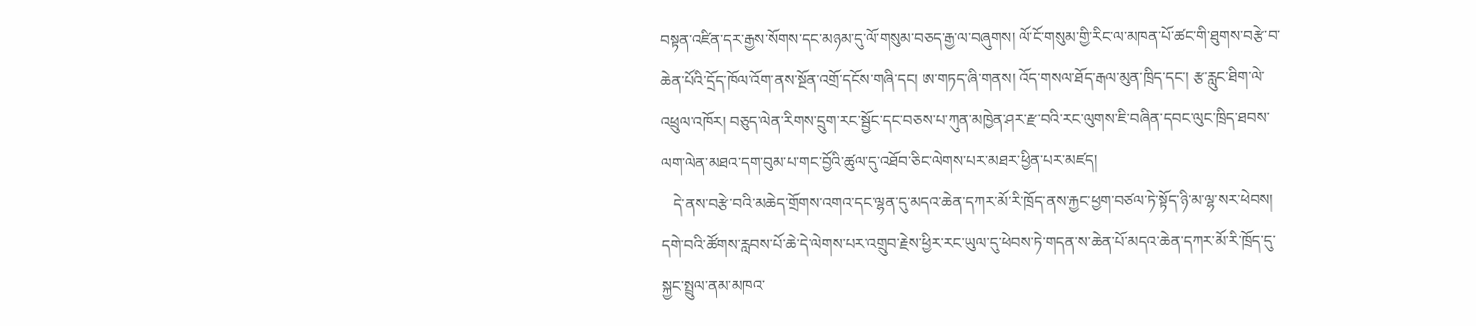བསྟན་འཛིན་དར་རྒྱས་སོགས་དང་མཉམ་དུ་ལོ་གསུམ་བཅད་རྒྱ་ལ་བཞུགས། ལོ་ངོ་གསུམ་གྱི་རིང་ལ་མཁན་པོ་ཚང་གི་ཐུགས་བརྩེ་བ་ཆེན་པོའི་དྲོད་ཁོལ་འོག་ནས་སྔོན་འགྲོ་དངོས་གཞི་དང། ཨ་གཏད་ཞི་གནས། འོད་གསལ་ཐོད་རྒལ་མུན་ཁྲིད་དང་། རྩ་རླུང་ཐིག་ལེ་འཕྲུལ་འཁོར། བཅུད་ལེན་རིགས་དྲུག་རང་སྦྱོང་དང་བཅས་པ་ཀུན་མཁྱེན་ཤར་རྫ་བའི་རང་ལུགས་ཇི་བཞིན་དབང་ལུང་ཁྲིད་ཐབས་ལག་ལེན་མཐའ་དག་བུམ་པ་གང་བྱོའི་ཚུལ་དུ་འཐོབ་ཅིང་ལེགས་པར་མཐར་ཕྱིན་པར་མཛད།
   དེ་ནས་བརྩེ་བའི་མཆེད་གྲོགས་འགའ་དང་ལྷན་དུ་མདའ་ཆེན་དཀར་མོ་རི་ཁྲོད་ནས་རྐྱང་ཕྱག་བཙལ་ཏེ་སྟོད་ཉི་མ་ལྷ་སར་ཕེབས། དགེ་བའི་ཚོགས་རླབས་པོ་ཆེ་དེ་ལེགས་པར་འགྲུབ་རྗེས་ཕྱིར་རང་ཡུལ་དུ་ཕེབས་ཏེ་གདན་ས་ཆེན་པོ་མདའ་ཆེན་དཀར་མོ་རི་ཁྲོད་དུ་སྐྱང་སྤྲུལ་ནམ་མཁའ་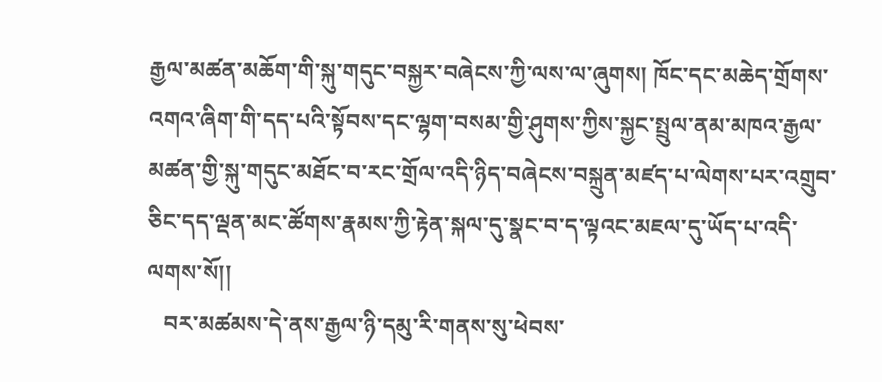རྒྱལ་མཚན་མཆོག་གི་སྐུ་གདུང་བསྐྱར་བཞེངས་ཀྱི་ལས་ལ་ཞུགས། ཁོང་དང་མཆེད་གྲོགས་འགའ་ཞིག་གི་དད་པའི་སྟོབས་དང་ལྷག་བསམ་གྱི་ཤུགས་ཀྱིས་སྐྱང་སྤྲུལ་ནམ་མཁའ་རྒྱལ་མཚན་གྱི་སྐུ་གདུང་མཐོང་བ་རང་གྲོལ་འདི་ཉིད་བཞེངས་བསྐྲུན་མཛད་པ་ལེགས་པར་འགྲུབ་ཅིང་དད་ལྡན་མང་ཚོགས་རྣམས་ཀྱི་རྟེན་སྐལ་དུ་སྣང་བ་ད་ལྟའང་མཇལ་དུ་ཡོད་པ་འདི་ལགས་སོ།།
   བར་མཚམས་དེ་ནས་རྒྱལ་ཉི་དམུ་རི་གནས་སུ་ཕེབས་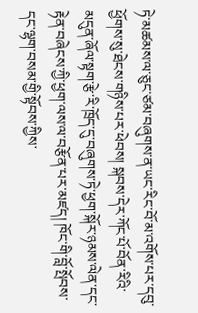ཏེ་མཚམས་ལ་ཅུང་ཙམ་བཞུགས་ན་ཡང་རིང་བོ་མ་འགོས་པར་དབུ་ཕྱོགས་སུ་ཐེངས་གཉིས་པར་ཕེབས། སྐབས་དེར་ཀོང་པོ་བོན་རིའི་མདུན་ཞོལ་སྟག་རྩེ་རི་ཁྲོད་དུ་བཞུགས་ཏེ་ཕྱག་སྐོར་ཉམས་ལེན་དང་རྟེན་བཞེངས་ཀྱི་ཕྱག་ལས་ལ་བརྩོན་པར་མཛད། ཁོང་གི་བློ་སྤོབས་དང་ལྷག་བསམ་གྱི་སྟོབས་ཀྱིས་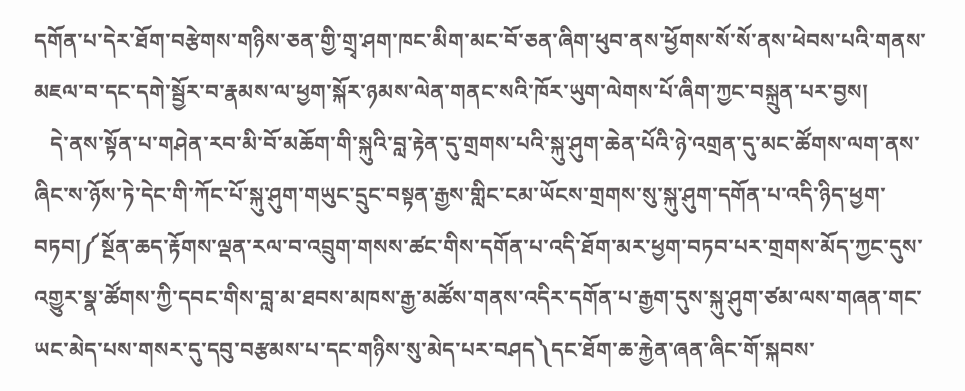དགོན་པ་དེར་ཐོག་བརྩེགས་གཉིས་ཅན་གྱི་གྲྭ་ཤག་ཁང་མིག་མང་བོ་ཅན་ཞིག་ཕུབ་ནས་ཕྱོགས་སོ་སོ་ནས་ཕེབས་པའི་གནས་མཇལ་བ་དང་དགེ་སྦྱོར་བ་རྣམས་ལ་ཕྱག་སྐོར་ཉམས་ལེན་གནང་སའི་ཁོར་ཡུག་ལེགས་པོ་ཞིག་ཀྱང་བསྐྲུན་པར་བྱས།
   དེ་ནས་སྟོན་པ་གཤེན་རབ་མི་བོ་མཆོག་གི་སྐུའི་བླ་རྟེན་དུ་གྲགས་པའི་སྐུ་ཤུག་ཆེན་པོའི་ཉེ་འགྲན་དུ་མང་ཚོགས་ལག་ནས་ཞིང་ས་ཉོས་ཏེ་དེང་གི་ཀོང་པོ་སྐུ་ཤུག་གཡུང་དྲུང་བསྟན་རྒྱས་གླིང་ངམ་ཡོངས་གྲགས་སུ་སྐུ་ཤུག་དགོན་པ་འདི་ཉིད་ཕྱག་བཏབ།༼སྔོན་ཆད་རྟོགས་ལྡན་རལ་བ་འབྲུག་གསས་ཚང་གིས་དགོན་པ་འདི་ཐོག་མར་ཕྱག་བཏབ་པར་གྲགས་མོད་ཀྱང་དུས་འགྱུར་སྣ་ཚོགས་ཀྱི་དབང་གིས་བླ་མ་ཐབས་མཁས་རྒྱ་མཚོས་གནས་འདིར་དགོན་པ་རྒྱག་དུས་སྐུ་ཤུག་ཙམ་ལས་གཞན་གང་ཡང་མེད་པས་གསར་དུ་དབུ་བརྩམས་པ་དང་གཉིས་སུ་མེད་པར་བཤད༽དང་ཐོག་ཆ་རྐྱེན་ཞན་ཞིང་གོ་སྐབས་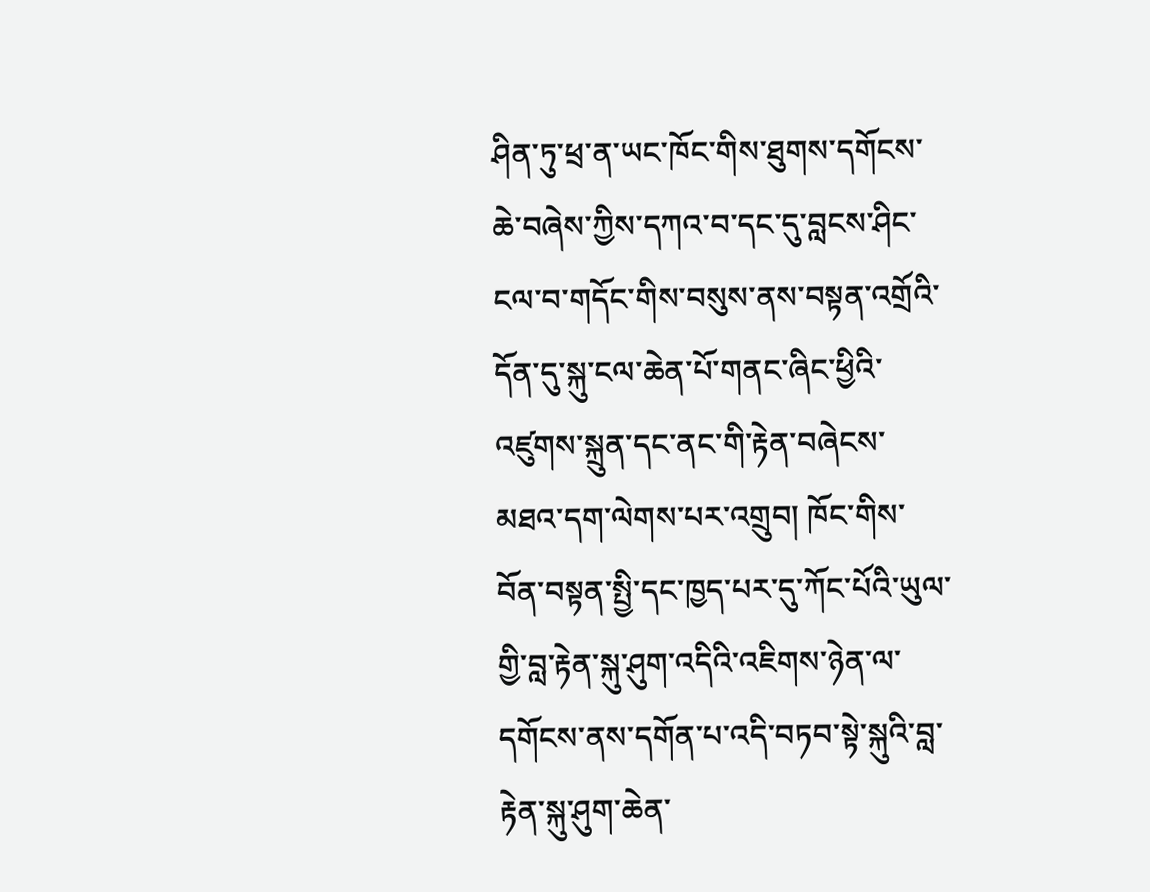ཤིན་ཏུ་ཕྲ་ན་ཡང་ཁོང་གིས་ཐུགས་དགོངས་ཆེ་བཞེས་ཀྱིས་དཀའ་བ་དང་དུ་བླངས་ཤིང་ངལ་བ་གདོང་གིས་བསུས་ནས་བསྟན་འགྲོའི་དོན་དུ་སྐུ་ངལ་ཆེན་པོ་གནང་ཞིང་ཕྱིའི་འཛུགས་སྐྲུན་དང་ནང་གི་རྟེན་བཞེངས་མཐའ་དག་ལེགས་པར་འགྲུབ། ཁོང་གིས་བོན་བསྟན་སྤྱི་དང་ཁྱད་པར་དུ་ཀོང་པོའི་ཡུལ་གྱི་བླ་རྟེན་སྐུ་ཤུག་འདིའི་འཇིགས་ཉེན་ལ་དགོངས་ནས་དགོན་པ་འདི་བཏབ་སྟེ་སྐུའི་བླ་རྟེན་སྐུ་ཤུག་ཆེན་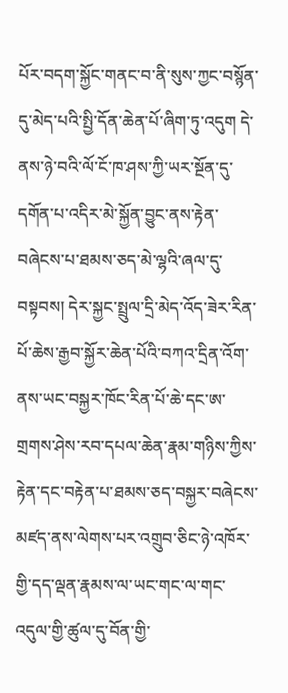པོར་བདག་སྐྱོང་གནང་བ་ནི་སུས་ཀྱང་བསྙོན་དུ་མེད་པའི་སྤྱི་དོན་ཆེན་པོ་ཞིག་ཏུ་འདུག དེ་ནས་ཉེ་བའི་ལོ་ངོ་ཁ་ཤས་ཀྱི་ཡར་སྔོན་དུ་དགོན་པ་འདིར་མེ་སྐྱོན་བྱུང་ནས་རྟེན་བཞེངས་པ་ཐམས་ཅད་མེ་ལྷའི་ཞལ་དུ་བསྟབས། དེར་སྐྱང་སྤྲུལ་དྲི་མེད་འོད་ཟེར་རིན་པོ་ཆེས་རྒྱབ་སྐྱོར་ཆེན་པོའི་བཀའ་དྲིན་འོག་ནས་ཡང་བསྐྱར་ཁོང་རིན་པོ་ཆེ་དང་ཨ་གྲགས་ཤེས་རབ་དཔལ་ཆེན་རྣམ་གཉིས་ཀྱིས་རྟེན་དང་བརྟེན་པ་ཐམས་ཅད་བསྐྱར་བཞེངས་མཛད་ནས་ལེགས་པར་འགྲུབ་ཅིང་ཉེ་འཁོར་གྱི་དད་ལྡན་རྣམས་ལ་ཡང་གང་ལ་གང་འདུལ་གྱི་ཚུལ་དུ་བོན་གྱི་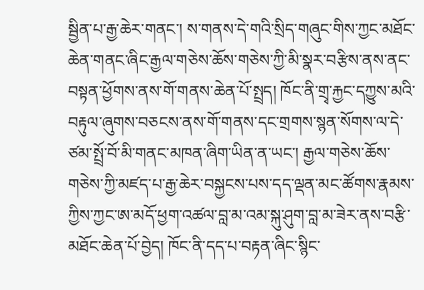སྦྱིན་པ་རྒྱ་ཆེར་གནང་། ས་གནས་དེ་གའི་སྲིད་གཞུང་གིས་ཀྱང་མཐོང་ཆེན་གནང་ཞིང་རྒྱལ་གཅེས་ཆོས་གཅེས་ཀྱི་མི་སྣར་བརྩིས་ནས་ནང་བསྟན་ཕྱོགས་ནས་གོ་གནས་ཆེན་པོ་སྤྲད། ཁོང་ནི་གྲྭ་རྐྱང་དཀྱུས་མའི་བརྟུལ་ཞུགས་བཅངས་ནས་གོ་གནས་དང་གྲགས་སྙན་སོགས་ལ་དེ་ཙམ་སྤྲོ་བོ་མི་གནང་མཁན་ཞིག་ཡིན་ན་ཡང་། རྒྱལ་གཅེས་ཆོས་གཅེས་ཀྱི་མཛད་པ་རྒྱ་ཆེར་བསྐྱངས་པས་དད་ལྡན་མང་ཚོགས་རྣམས་ཀྱིས་ཀྱང་ཨ་མདོ་ཕྱག་འཚལ་བླ་མ་འམ་སྐུ་ཤུག་བླ་མ་ཟེར་ནས་བརྩི་མཐོང་ཆེན་པོ་བྱེད། ཁོང་ནི་དད་པ་བརྟན་ཞིང་སྙིང་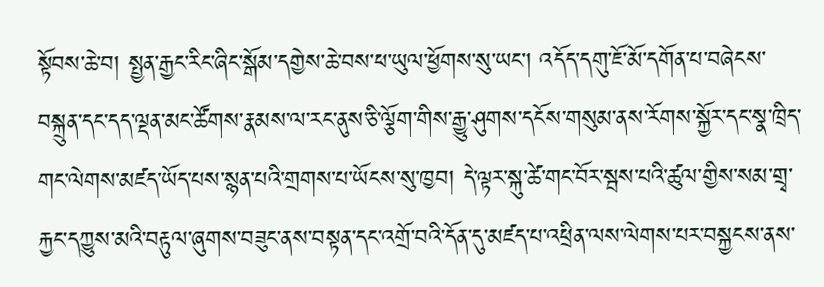སྟོབས་ཆེ་བ། སྤྱན་རྒྱང་རིང་ཞིང་སྒོམ་དགྱེས་ཆེ་བས་ཕ་ཡུལ་ཕྱོགས་སུ་ཡང་། འདོད་དགུ་ཇོ་མོ་དགོན་པ་བཞེངས་བསྐྲུན་དང་དད་ལྡན་མང་ཚོགས་རྣམས་ལ་རང་ནུས་ཅི་ལྕོག་གིས་རྒྱུ་ཤུགས་དངོས་གསུམ་ནས་རོགས་སྐྱོར་དང་སྣ་ཁྲིད་གང་ལེགས་མཛད་ཡོད་པས་སྙན་པའི་གྲགས་པ་ཡོངས་སུ་ཁྱབ། དེ་ལྟར་སྐུ་ཚེ་གང་བོར་སྦས་པའི་ཚུལ་གྱིས་སམ་གྲྭ་རྐྱང་དཀྱུས་མའི་བརྟུལ་ཞུགས་བཟུང་ནས་བསྟན་དང་འགྲོ་བའི་དོན་དུ་མཛད་པ་འཕྲིན་ལས་ལེགས་པར་བསྐྱངས་ནས་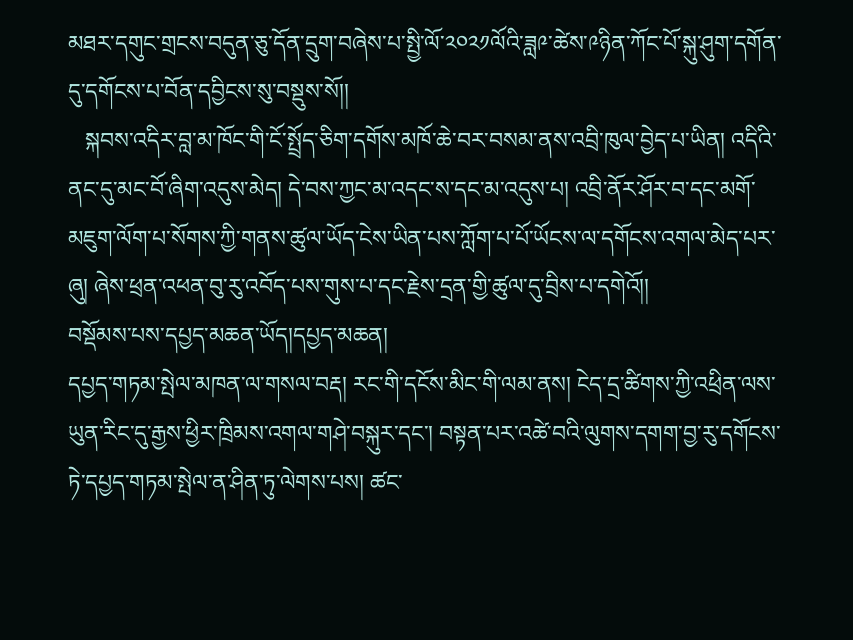མཐར་དགུང་གྲངས་བདུན་ཅུ་དོན་དྲུག་བཞེས་པ་སྤྱི་ལོ་༢༠༢༡ལོའི་ཟླ༩་ཚེས་༩ཉིན་ཀོང་པོ་སྐུ་ཤུག་དགོན་དུ་དགོངས་པ་བོན་དབྱིངས་སུ་བསྡུས་སོ།།
   སྐབས་འདིར་བླ་མ་ཁོང་གི་ངོ་སྤྲོད་ཅིག་དགོས་མཁོ་ཆེ་བར་བསམ་ནས་འབྲི་ཁུལ་བྱེད་པ་ཡིན། འདིའི་ནང་དུ་མང་བོ་ཞིག་འདུས་མེད། དེ་བས་ཀྱང་མ་འདང་ས་དང་མ་འདུས་པ། འབྲི་ནོར་ཤོར་བ་དང་མགོ་མཇུག་ལོག་པ་སོགས་ཀྱི་གནས་ཚུལ་ཡོད་ངེས་ཡིན་པས་ཀློག་པ་པོ་ཡོངས་ལ་དགོངས་འགལ་མེད་པར་ཞུ། ཞེས་ཕྲན་འཕན་བུ་རུ་འབོད་པས་གུས་པ་དང་རྗེས་དྲན་གྱི་ཚུལ་དུ་བྲིས་པ་དགེའོ།།
བསྡོམས་པས་དཔྱད་མཆན་ཡོད།དཔྱད་མཆན།
དཔྱད་གཏམ་སྤེལ་མཁན་ལ་གསལ་བརྡ། རང་གི་དངོས་མིང་གི་ལམ་ནས། ངེད་དྲ་ཚིགས་ཀྱི་འཕྲིན་ལས་ཡུན་རིང་དུ་རྒྱས་ཕྱིར་ཁྲིམས་འགལ་གཤེ་བསྐུར་དང་། བསྟན་པར་འཚེ་བའི་ལུགས་དགག་བྱ་རུ་དགོངས་ཏེ་དཔྱད་གཏམ་སྤེལ་ན་ཤིན་ཏུ་ལེགས་པས། ཚང་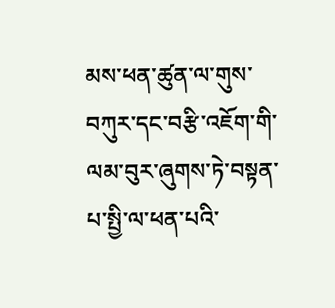མས་ཕན་ཚུན་ལ་གུས་བཀུར་དང་བརྩི་འཇོག་གི་ལམ་བུར་ཞུགས་ཏེ་བསྟན་པ་སྤྱི་ལ་ཕན་པའི་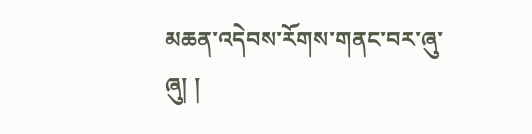མཆན་འདེབས་རོགས་གནང་བར་ཞུ་ཞུ། །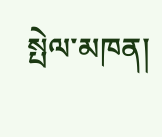སྤེལ་མཁན།